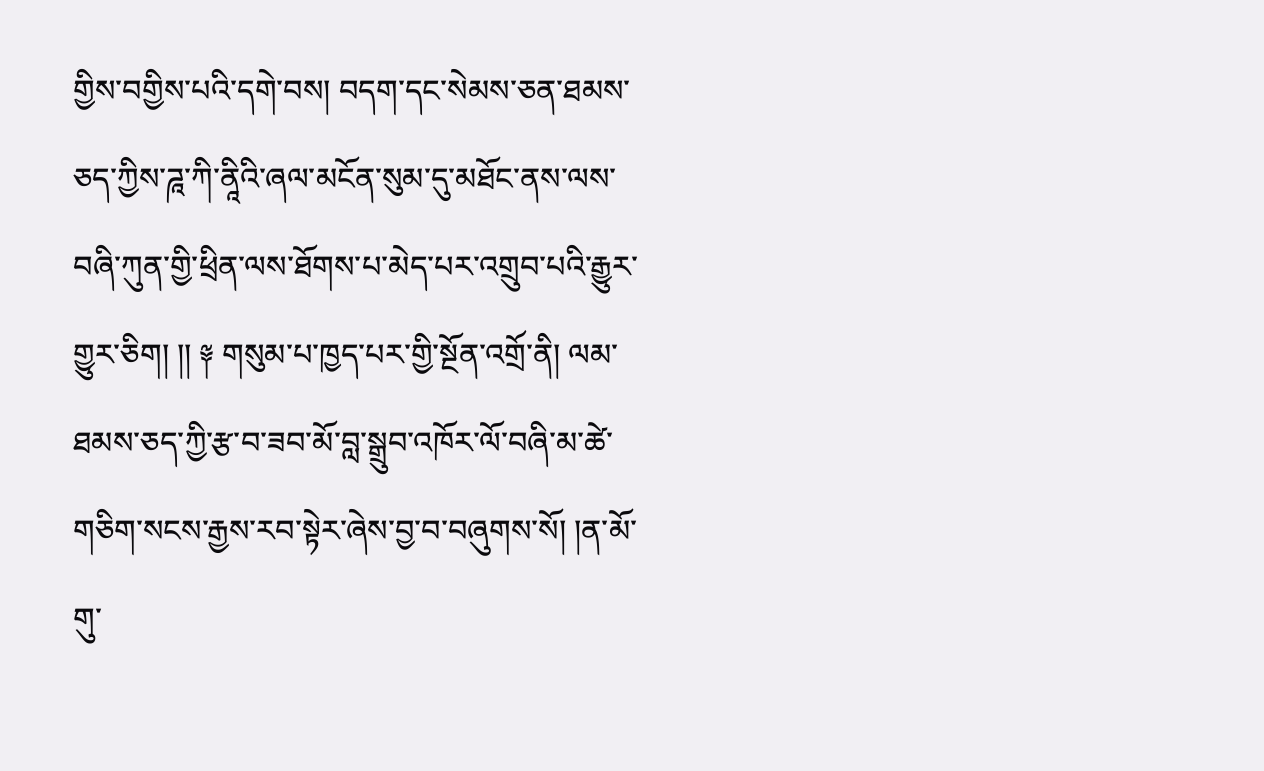གྱིས་བགྱིས་པའི་དགེ་བས། བདག་དང་སེམས་ཅན་ཐམས་ཅད་ཀྱིས་ཌཱ་ཀི་ནཱིའི་ཞལ་མངོན་སུམ་དུ་མཐོང་ནས་ལས་བཞི་ཀུན་གྱི་ཕྲིན་ལས་ཐོགས་པ་མེད་པར་འགྲུབ་པའི་རྒྱུར་གྱུར་ཅིག། །། ༈ གསུམ་པ་ཁྱད་པར་གྱི་སྔོན་འགྲོ་ནི། ལམ་ཐམས་ཅད་ཀྱི་རྩ་བ་ཟབ་མོ་བླ་སྒྲུབ་འཁོར་ལོ་བཞི་མ་ཚེ་གཅིག་སངས་རྒྱས་རབ་སྟེར་ཞེས་བྱ་བ་བཞུགས་སོ། །ན་མོ་གུ་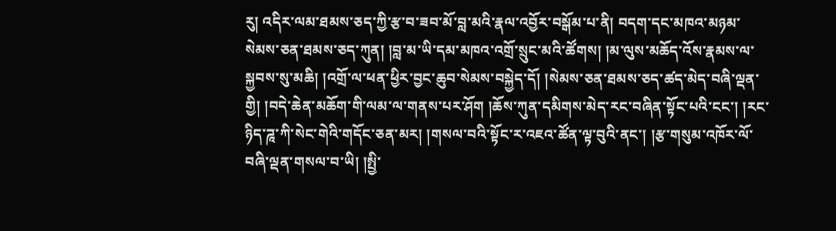རུ། འདིར་ལམ་ཐམས་ཅད་ཀྱི་རྩ་བ་ཟབ་མོ་བླ་མའི་རྣལ་འབྱོར་བསྒོམ་པ་ནི། བདག་དང་མཁའ་མཉམ་སེམས་ཅན་ཐམས་ཅད་ཀུན། །བླ་མ་ཡི་དམ་མཁའ་འགྲོ་སྲུང་མའི་ཚོགས། །མ་ལུས་མཆོད་འོས་རྣམས་ལ་སྐྱབས་སུ་མཆི། །འགྲོ་ལ་ཕན་ཕྱིར་བྱང་ཆུབ་སེམས་བསྐྱེད་དོ། །སེམས་ཅན་ཐམས་ཅད་ཚད་མེད་བཞི་ལྡན་གྱི། །བདེ་ཆེན་མཆོག་གི་ལམ་ལ་གནས་པར་ཤོག །ཆོས་ཀུན་དམིགས་མེད་རང་བཞིན་སྟོང་པའི་ངང་། །རང་ཉིད་ཌཱ་ཀི་སེང་གེའི་གདོང་ཅན་མར། །གསལ་བའི་སྟོང་ར་འཇའ་ཚོན་ལྟ་བུའི་ནང་། །རྩ་གསུམ་འཁོར་ལོ་བཞི་ལྡན་གསལ་བ་ཡི། །སྤྱི་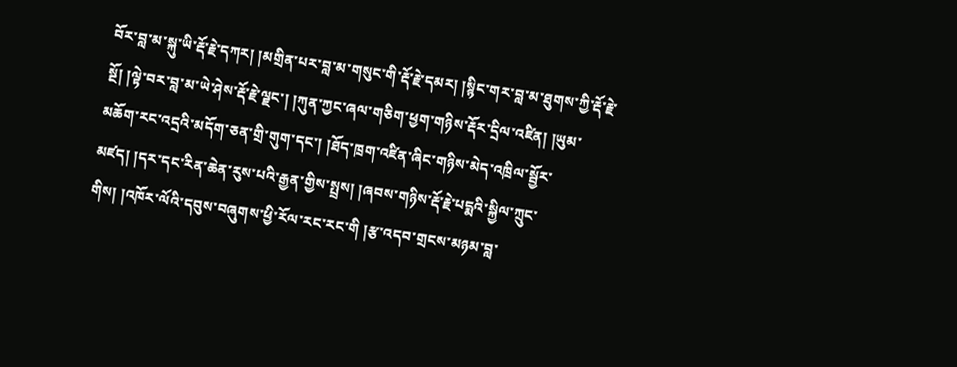བོར་བླ་མ་སྐུ་ཡི་རྡོ་རྗེ་དཀར། །མགྲིན་པར་བླ་མ་གསུང་གི་རྡོ་རྗེ་དམར། །སྙིང་གར་བླ་མ་ཐུགས་ཀྱི་རྡོ་རྗེ་སྔོ། །ལྟེ་བར་བླ་མ་ཡེ་ཤེས་རྡོ་རྗེ་ལྗང་། །ཀུན་ཀྱང་ཞལ་གཅིག་ཕྱག་གཉིས་རྡོར་དྲིལ་འཛིན། །ཡུམ་མཆོག་རང་འདྲའི་མདོག་ཅན་གྲི་གུག་དང་། །ཐོད་ཁྲག་འཛིན་ཞིང་གཉིས་མེད་འཁྲིལ་སྦྱོར་མཛད། །དར་དང་རིན་ཆེན་རུས་པའི་རྒྱན་གྱིས་སྤྲས། །ཞབས་གཉིས་རྡོ་རྗེ་པདྨའི་སྐྱིལ་ཀྲུང་གིས། །འཁོར་ལོའི་དབུས་བཞུགས་ཕྱི་རོལ་རང་རང་གི །རྩ་འདབ་གྲངས་མཉམ་བླ་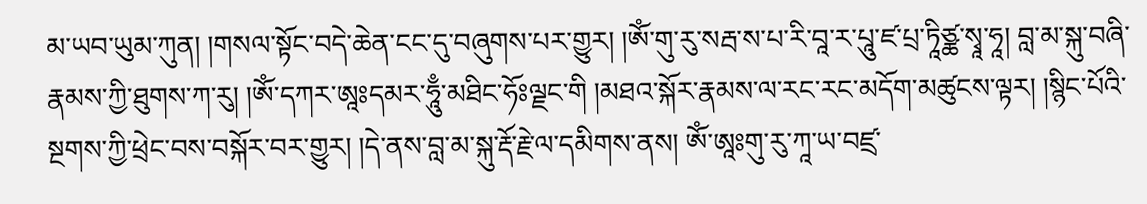མ་ཡབ་ཡུམ་ཀུན། །གསལ་སྟོང་བདེ་ཆེན་ངང་དུ་བཞུགས་པར་གྱུར། །ཨོཾ་གུ་རུ་སརྦ་ས་པ་རི་བཱ་ར་པཱུ་ཛ་པྲ་ཏཱིཙྪ་སྭཱ་ཧཱ། བླ་མ་སྐུ་བཞི་རྣམས་ཀྱི་ཐུགས་ཀ་རུ། །ཨོཾ་དཀར་ཨཱཿདམར་ཧཱུྃ་མཐིང་ཧོཿལྗང་གི །མཐའ་སྐོར་རྣམས་ལ་རང་རང་མདོག་མཚུངས་ལྟར། །སྙིང་པོའི་སྔགས་ཀྱི་ཕྲེང་བས་བསྐོར་བར་གྱུར། །དེ་ནས་བླ་མ་སྐུ་རྡོ་རྗེ་ལ་དམིགས་ནས། ཨོཾ་ཨཱཿགུ་རུ་ཀཱ་ཡ་བཛྲ་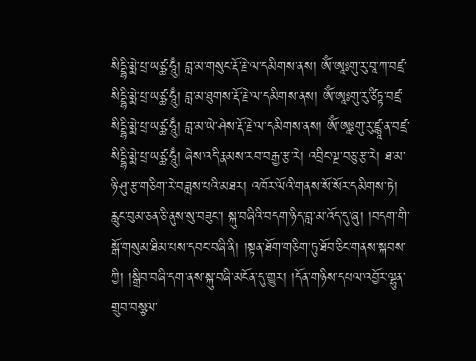སིདྡྷི་མྨེ་པྲ་ཡཙྪ་ཧཱུྃ། བླ་མ་གསུང་རྡོ་རྗེ་ལ་དམིགས་ནས། ཨོཾ་ཨཱཿགུ་རུ་བཱ་ཀ་བཛྲ་སིདྡྷི་མྨེ་པྲ་ཡཙྪ་ཧཱུྃ། བླ་མ་ཐུགས་རྡོ་རྗེ་ལ་དམིགས་ནས། ཨོཾ་ཨཱཿགུ་རུ་ཙིཏྟ་བཛྲ་སིདྡྷི་མྨེ་པྲ་ཡཙྪ་ཧཱུྃ། བླ་མ་ཡེ་ཤེས་རྡོ་རྗེ་ལ་དམིགས་ནས། ཨོཾ་ཨཱཿགུ་རུ་ཛྙཱ་ན་བཛྲ་སིདྡྷི་མྨེ་པྲ་ཡཙྪ་ཧཱུྃ། ཞེས་འདི་རྣམས་རབ་བརྒྱ་རྩ་རེ། འབྲིང་ལྔ་བཅུ་རྩ་རེ། ཐ་མ་ཉི་ཤུ་རྩ་གཅིག་རེ་བཟླས་པའི་མཐར། འཁོར་ལོའི་གནས་སོ་སོར་དམིགས་ཏེ། རླུང་བུམ་ཅན་ཅི་ནུས་སུ་བཟུང་། སྐུ་བཞིའི་བདག་ཉིད་བླ་མ་འོད་དུ་ཞུ། །བདག་གི་སྒོ་གསུམ་ཐིམ་པས་དབང་བཞི་ནི། །སྟན་ཐོག་གཅིག་ཏུ་ཐོབ་ཅིང་གནས་སྐབས་ཀྱི། །སྒྲིབ་བཞི་དག་ནས་སྐུ་བཞི་མངོན་དུ་གྱུར། །དོན་གཉིས་དཔལ་འབྱོར་ལྷུན་གྲུབ་བསྩལ་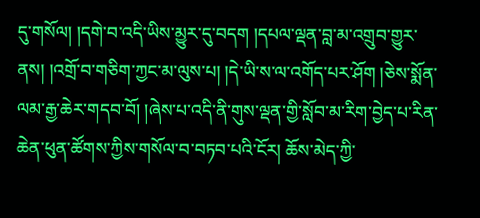དུ་གསོལ། །དགེ་བ་འདི་ཡིས་མྱུར་དུ་བདག །དཔལ་ལྡན་བླ་མ་འགྲུབ་གྱུར་ནས། །འགྲོ་བ་གཅིག་ཀྱང་མ་ལུས་པ། །དེ་ཡི་ས་ལ་འགོད་པར་ཤོག །ཅེས་སྨོན་ལམ་རྒྱ་ཆེར་གདབ་བོ། །ཞེས་པ་འདི་ནི་གུས་ལྡན་གྱི་སློབ་མ་རིག་བྱེད་པ་རིན་ཆེན་ཕུན་ཚོགས་ཀྱིས་གསོལ་བ་བཏབ་པའི་ངོར། ཆོས་མེད་ཀྱི་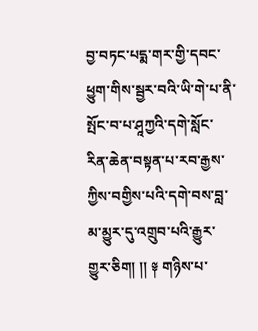བྱ་བཏང་པདྨ་གར་གྱི་དབང་ཕྱུག་གིས་སྦྱར་བའི་ཡི་གེ་པ་ནི་སྤོང་བ་པ་ཤཱཀྱའི་དགེ་སློང་རིན་ཆེན་བསྟན་པ་རབ་རྒྱས་ཀྱིས་བགྱིས་པའི་དགེ་བས་བླ་མ་མྱུར་དུ་འགྲུབ་པའི་རྒྱུར་གྱུར་ཅིག། །། ༈ གཉིས་པ་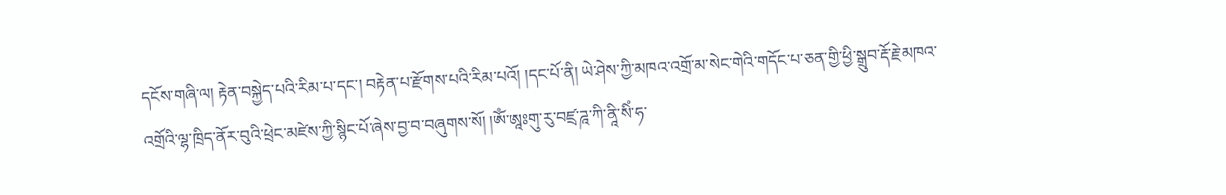དངོས་གཞི་ལ། རྟེན་བསྐྱེད་པའི་རིམ་པ་དང་། བརྟེན་པ་རྫོགས་པའི་རིམ་པའོ། །དང་པོ་ནི། ཡེ་ཤེས་ཀྱི་མཁའ་འགྲོ་མ་སེང་གེའི་གདོང་པ་ཅན་གྱི་ཕྱི་སྒྲུབ་རྡོ་རྗེ་མཁའ་འགྲོའི་ལྷ་ཁྲིད་ནོར་བུའི་ཕྲེང་མཛེས་ཀྱི་སྙིང་པོ་ཞེས་བྱ་བ་བཞུགས་སོ། །ཨོཾ་ཨཱཿགུ་རུ་བཛྲ་ཌཱ་ཀི་ནཱི་སིཾ་ཧ་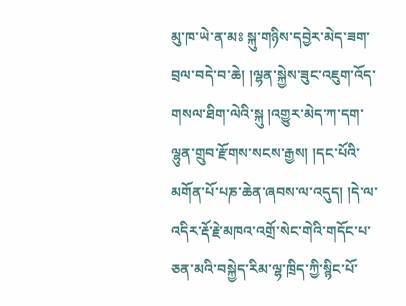མུ་ཁ་ཡེ་ན་མཿ སྐུ་གཉིས་དབྱེར་མེད་ཟག་བྲལ་བདེ་བ་ཆེ། །ལྷན་སྐྱེས་ཟུང་འཇུག་འོད་གསལ་ཐིག་ལེའི་སྐུ །འགྱུར་མེད་ཀ་དག་ལྷུན་གྲུབ་རྫོགས་སངས་རྒྱས། །དང་པོའི་མགོན་པོ་པཎ་ཆེན་ཞབས་ལ་འདུད། །དེ་ལ་འདིར་རྡོ་རྗེ་མཁའ་འགྲོ་སེང་གེའི་གདོང་པ་ཅན་མའི་བསྐྱེད་རིམ་ལྷ་ཁྲིད་ཀྱི་སྙིང་པོ་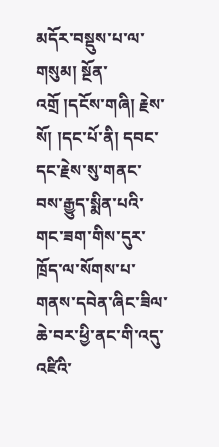མདོར་བསྡུས་པ་ལ་གསུམ། སྔོན་འགྲོ །དངོས་གཞི། རྗེས་སོ། །དང་པོ་ནི། དབང་དང་རྗེས་སུ་གནང་བས་རྒྱུད་སྨིན་པའི་གང་ཟག་གིས་དུར་ཁྲོད་ལ་སོགས་པ་གནས་དབེན་ཞིང་ཟིལ་ཆེ་བར་ཕྱི་ནང་གི་འདུ་འཛིའི་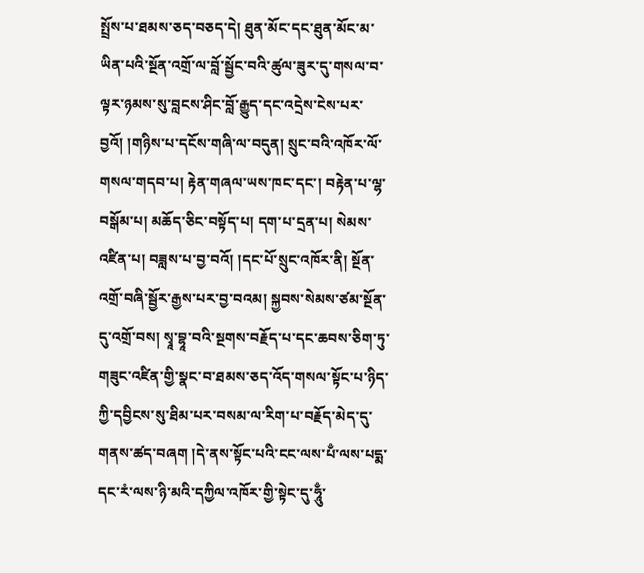སྤྲོས་པ་ཐམས་ཅད་བཅད་དེ། ཐུན་མོང་དང་ཐུན་མོང་མ་ཡིན་པའི་སྔོན་འགྲོ་ལ་བློ་སྦྱོང་བའི་ཚུལ་ཟུར་དུ་གསལ་བ་ལྟར་ཉམས་སུ་བླངས་ཤིང་བློ་རྒྱུད་དང་འདྲེས་ངེས་པར་བྱའོ། །གཉིས་པ་དངོས་གཞི་ལ་བདུན། སྲུང་བའི་འཁོར་ལོ་གསལ་གདབ་པ། རྟེན་གཞལ་ཡས་ཁང་དང་། བརྟེན་པ་ལྷ་བསྒོམ་པ། མཆོད་ཅིང་བསྟོད་པ། དག་པ་དྲན་པ། སེམས་འཛིན་པ། བཟླས་པ་བྱ་བའོ། །དང་པོ་སྲུང་འཁོར་ནི། སྔོན་འགྲོ་བཞི་སྦྱོར་རྒྱས་པར་བྱ་བའམ། སྐྱབས་སེམས་ཙམ་སྔོན་དུ་འགྲོ་བས། སྭཱ་བྷཱ་བའི་སྔགས་བརྗོད་པ་དང་ཆབས་ཅིག་ཏུ་གཟུང་འཛིན་གྱི་སྣང་བ་ཐམས་ཅད་འོད་གསལ་སྟོང་པ་ཉིད་ཀྱི་དབྱིངས་སུ་ཐིམ་པར་བསམ་ལ་རིག་པ་བརྗོད་མེད་དུ་གནས་ཚད་བཞག །དེ་ནས་སྟོང་པའི་ངང་ལས་པྃ་ལས་པདྨ་དང་རཾ་ལས་ཉི་མའི་དཀྱིལ་འཁོར་གྱི་སྟེང་དུ་ཧཱུྃ་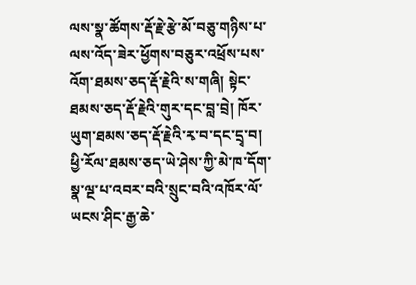ལས་སྣ་ཚོགས་རྡོ་རྗེ་རྩེ་མོ་བཅུ་གཉིས་པ་ལས་འོད་ཟེར་ཕྱོགས་བཅུར་འཕྲོས་པས་འོག་ཐམས་ཅད་རྡོ་རྗེའི་ས་གཞི། སྟེང་ཐམས་ཅད་རྡོ་རྗེའི་གུར་དང་བླ་བྲེ། ཁོར་ཡུག་ཐམས་ཅད་རྡོ་རྗེའི་རྭ་བ་དང་དྲྭ་བ། ཕྱི་རོལ་ཐམས་ཅད་ཡེ་ཤེས་ཀྱི་མེ་ཁ་དོག་སྣ་ལྔ་པ་འབར་བའི་སྲུང་བའི་འཁོར་ལོ་ཡངས་ཤིང་རྒྱ་ཆེ་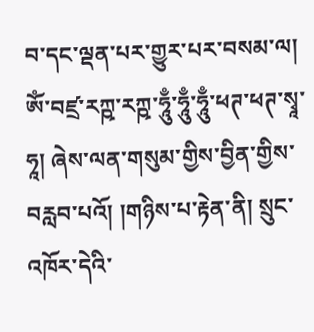བ་དང་ལྡན་པར་གྱུར་པར་བསམ་ལ། ཨོཾ་བཛྲ་རཀྵ་རཀྵ་ཧཱུྃ་ཧཱུྃ་ཧཱུྃ་ཕཊ་ཕཊ་སྭཱ་ཧཱ། ཞེས་ལན་གསུམ་གྱིས་བྱིན་གྱིས་བརླབ་པའོ། །གཉིས་པ་རྟེན་ནི། སྲུང་འཁོར་དེའི་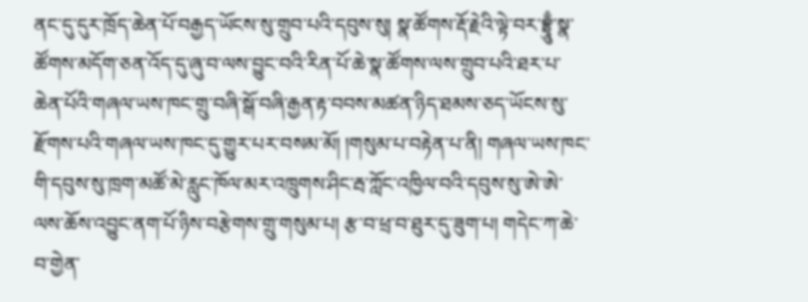ནང་དུ་དུར་ཁྲོད་ཆེན་པོ་བརྒྱད་ཡོངས་སུ་གྲུབ་པའི་དབུས་སུ། སྣ་ཚོགས་རྡོ་རྗེའི་ལྟེ་བར་བྷྲཱུྃ་སྣ་ཚོགས་མདོག་ཅན་འོད་དུ་ཞུ་བ་ལས་བྱུང་བའི་རིན་པོ་ཆེ་སྣ་ཚོགས་ལས་གྲུབ་པའི་ཐར་པ་ཆེན་པོའི་གཞལ་ཡས་ཁང་གྲུ་བཞི་སྒོ་བཞི་རྒྱན་རྟ་བབས་མཚན་ཉིད་ཐམས་ཅད་ཡོངས་སུ་རྫོགས་པའི་གཞལ་ཡས་ཁང་དུ་གྱུར་པར་བསམ་མོ། །གསུམ་པ་བརྟེན་པ་ནི། གཞལ་ཡས་ཁང་གི་དབུས་སུ་ཁྲག་མཚོ་མེ་རླུང་ཁོལ་མར་འཁྲུགས་ཤིང་རྦ་ཀློང་འཁྱིལ་བའི་དབུས་སུ་ཨེ་ཨེ་ལས་ཆོས་འབྱུང་ནག་པོ་ཉིས་བརྩེགས་གྲུ་གསུམ་པ། རྩ་བ་ཕྲ་བ་ཐུར་དུ་ཟུག་པ། གདེང་ཀ་ཆེ་བ་གྱེན་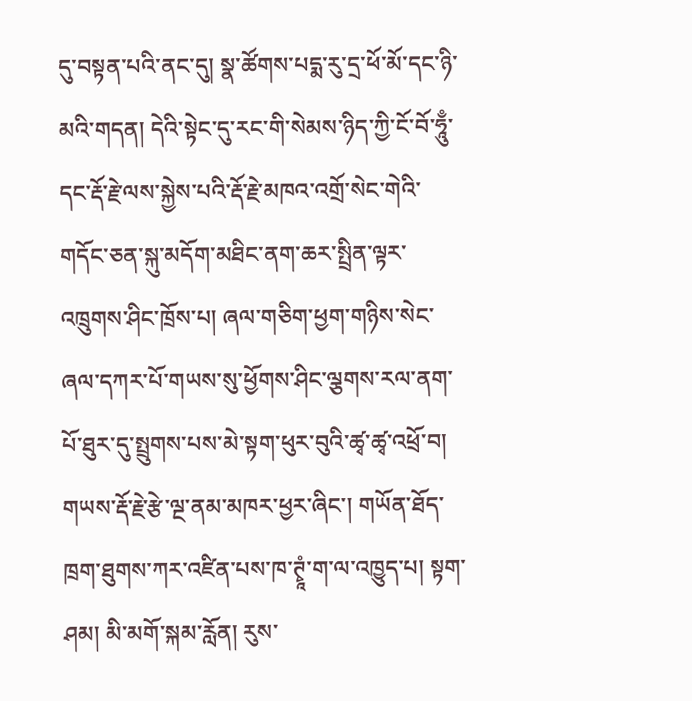དུ་བསྟན་པའི་ནང་དུ། སྣ་ཚོགས་པདྨ་རུ་དྲ་ཕོ་མོ་དང་ཉི་མའི་གདན། དེའི་སྟེང་དུ་རང་གི་སེམས་ཉིད་ཀྱི་ངོ་བོ་ཧཱུྃ་དང་རྡོ་རྗེ་ལས་སྐྱེས་པའི་རྡོ་རྗེ་མཁའ་འགྲོ་སེང་གེའི་གདོང་ཅན་སྐུ་མདོག་མཐིང་ནག་ཆར་སྤྲིན་ལྟར་འཁྲུགས་ཤིང་ཁྲོས་པ། ཞལ་གཅིག་ཕྱག་གཉིས་སེང་ཞལ་དཀར་པོ་གཡས་སུ་ཕྱོགས་ཤིང་ལྕགས་རལ་ནག་པོ་ཐུར་དུ་སྤྲུགས་པས་མེ་སྟག་ཕུར་བུའི་ཚྭ་ཚྭ་འཕྲོ་བ། གཡས་རྡོ་རྗེ་རྩེ་ལྔ་ནམ་མཁར་ཕྱར་ཞིང་། གཡོན་ཐོད་ཁྲག་ཐུགས་ཀར་འཛིན་པས་ཁ་ཊྭཱཾ་ག་ལ་འཁྱུད་པ། སྟག་ཤམ། མི་མགོ་སྐམ་རློན། རུས་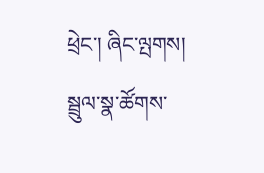ཕྲེང་། ཞིང་ལྤགས། སྦྲུལ་སྣ་ཚོགས་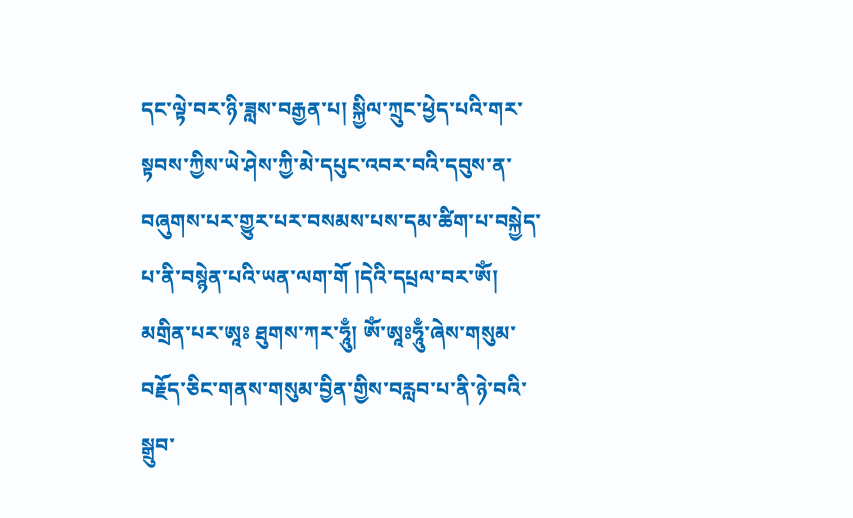དང་ལྟེ་བར་ཉི་ཟླས་བརྒྱན་པ། སྐྱིལ་ཀྲུང་ཕྱེད་པའི་གར་སྟབས་ཀྱིས་ཡེ་ཤེས་ཀྱི་མེ་དཔུང་འབར་བའི་དབུས་ན་བཞུགས་པར་གྱུར་པར་བསམས་པས་དམ་ཚིག་པ་བསྐྱེད་པ་ནི་བསྙེན་པའི་ཡན་ལག་གོ །དེའི་དཔྲལ་བར་ཨོཾ། མགྲིན་པར་ཨཱཿ ཐུགས་ཀར་ཧཱུྃ། ཨོཾ་ཨཱཿཧཱུྃ་ཞེས་གསུམ་བརྗོད་ཅིང་གནས་གསུམ་བྱིན་གྱིས་བརླབ་པ་ནི་ཉེ་བའི་སྒྲུབ་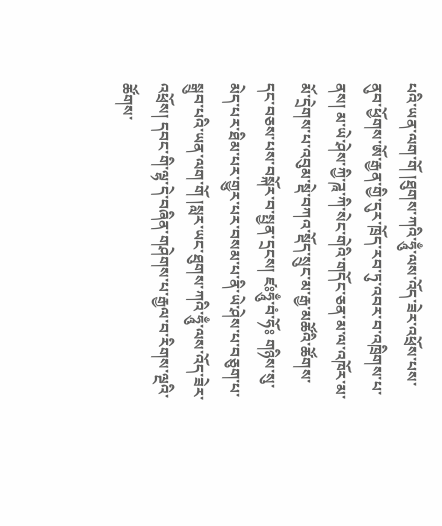པའི་ཡན་ལག་གོ །ཐུགས་ཀའི་ཧཱུྃ་ལས་འོད་ཟེར་འཕྲོས་པས་ནུབ་ཕྱོགས་ཨོ་རྒྱན་གྱི་དུར་ཁྲོད་རབ་ཏུ་འབར་བ་འཁྲིགས་པ་ནས། མ་ཡེ་ཤེས་ཀྱི་ཌཱ་ཀི་སེང་གེའི་གདོང་ཅན་མ་ལ་འཁོར་མ་མོ་དྲེགས་པ་འབུམ་སྡེ་བཀའ་སྡོད་སྲུང་མ་རྒྱ་མཚོའི་ཚོགས་དང་བཅས་པས་བསྐོར་བ་སྤྱན་དྲངས། ཛཿཧཱུྃ་བཾ་ཧོཿ གཉིས་སུ་མེད་པར་ཐིམ་པར་གྱུར་པར་བསམ་པ་ནི་ཡེ་ཤེས་པ་བཅུག་པ་སྒྲུབ་པའི་ཡན་ལག་གོ །སླར་ཡང་ཐུགས་ཀའི་ཧཱུྃ་ལས་འོད་ཟེར་འཕྲོས། དབང་གི་ལྷ་དེ་བཞིན་གཤེགས་པ་རྒྱལ་བ་རིགས་ལྔའི་ཚོགས་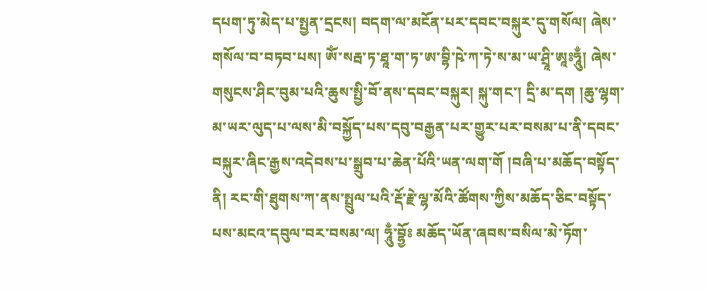དཔག་ཏུ་མེད་པ་སྤྱན་དྲངས། བདག་ལ་མངོན་པར་དབང་བསྐུར་དུ་གསོལ། ཞེས་གསོལ་བ་བཏབ་པས། ཨོཾ་སརྦ་ཏ་ཐཱ་ག་ཏ་ཨ་བྷི་ཥེ་ཀ་ཏེ་ས་མ་ཡ་ཤྲཱི་ཨཱཿཧཱུྃ། ཞེས་གསུངས་ཤིང་བུམ་པའི་ཆུས་སྤྱི་བོ་ནས་དབང་བསྐུར། སྐུ་གང་། དྲི་མ་དག །ཆུ་ལྷག་མ་ཡར་ལུད་པ་ལས་མི་བསྐྱོད་པས་དབུ་བརྒྱན་པར་གྱུར་པར་བསམ་པ་ནི་དབང་བསྐུར་ཞིང་རྒྱས་འདེབས་པ་སྒྲུབ་པ་ཆེན་པོའི་ཡན་ལག་གོ །བཞི་པ་མཆོད་བསྟོད་ནི། རང་གི་ཐུགས་ཀ་ནས་སྤྲུལ་པའི་རྡོ་རྗེ་ལྷ་མོའི་ཚོགས་ཀྱིས་མཆོད་ཅིང་བསྟོད་པས་མངའ་དབུལ་བར་བསམ་ལ། ཧཱུྃ་བྷྱོཿ མཆོད་ཡོན་ཞབས་བསིལ་མེ་ཏོག་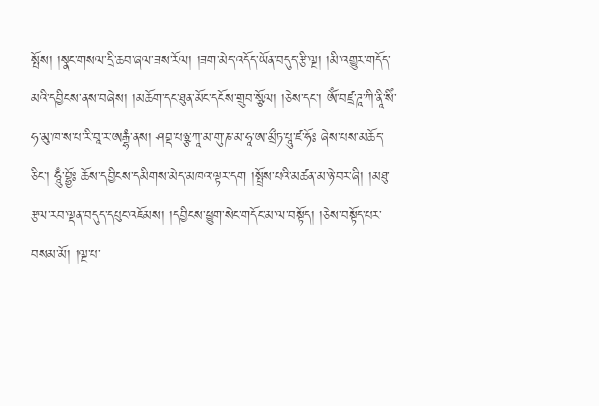སྤོས། །སྣང་གསལ་དྲི་ཆབ་ཞལ་ཟས་རོལ། །ཟག་མེད་འདོད་ཡོན་བདུད་རྩི་ལྔ། །མི་འགྱུར་གདོད་མའི་དབྱིངས་ནས་བཞེས། །མཆོག་དང་ཐུན་མོང་དངོས་གྲུབ་སྩོལ། །ཅེས་དང་། ཨོཾ་བཛྲ་ཌཱ་ཀི་ནཱི་སིཾ་ཧ་མུ་ཁ་ས་པ་རི་བཱ་ར་ཨརྒྷཾ་ནས། ཤབྡ་པཉྩ་ཀཱ་མ་གུ་ཎ་མ་ཧཱ་ཨ་མྲྀཏ་པཱུ་ཛ་ཧོཿ ཞེས་པས་མཆོད་ཅིང་། ཧཱུྃ་བྷྱོཿ ཆོས་དབྱིངས་དམིགས་མེད་མཁའ་ལྟར་དག །སྤྲོས་པའི་མཚན་མ་ཉེ་བར་ཞི། །མཐུ་རྩལ་རབ་ལྡན་བདུད་དཔུང་འཇོམས། །དབྱིངས་ཕྱུག་སེང་གདོང་མ་ལ་བསྟོད། །ཅེས་བསྟོད་པར་བསམ་མོ། །ལྔ་པ་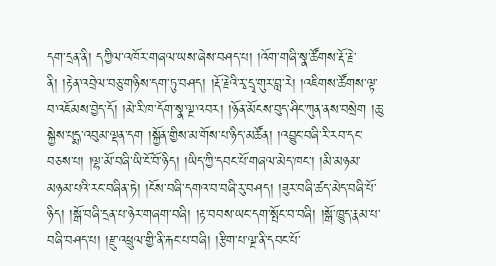དག་དྲན་ནི། དཀྱིལ་འཁོར་གཞལ་ཡས་ཞེས་བཤད་པ། །འོག་གཞི་སྣ་ཚོགས་རྡོ་རྗེ་ནི། །རྟེན་འབྲེལ་བཅུ་གཉིས་དག་ཏུ་བཤད། །རྡོ་རྗེའི་རྭ་དྲྭ་གུར་བླ་རེ། །འཇིགས་ཚོགས་ལྟ་བ་འཇོམས་བྱེད་དོ། །མེ་རི་ཁ་དོག་སྣ་ལྔ་འབར། །ཉོན་མོངས་བུད་ཤིང་ཀུན་ནས་བསྲེག །ཆུ་སྐྱེས་པདྨ་འབུམ་ལྡན་དག །སྐྱོན་གྱིས་མ་གོས་པ་ཉིད་མཚོན། །འབྱུང་བཞི་རི་རབ་དང་བཅས་པ། །ལྷ་མོ་བཞི་ཡི་ངོ་བོ་ཉིད། །ཡིད་ཀྱི་དབང་པོ་གཞལ་མེད་ཁང་། །མི་མཉམ་མཉམ་པའི་རང་བཞིན་ཏེ། །ངོས་བཞི་དགའ་བ་བཞི་རུ་བཤད། །ཟུར་བཞི་ཚད་མེད་བཞི་པོ་ཉིད། །སྒོ་བཞི་དྲན་པ་ཉེར་གཞག་བཞི། །རྟ་བབས་ཡང་དག་སྤོང་བ་བཞི། །སྒོ་ཁྱུད་རྣམ་པ་བཞི་བཤད་པ། །རྫུ་འཕྲུལ་གྱི་ནི་རྐང་པ་བཞི། །རྩིག་པ་ལྔ་ནི་དབང་པོ་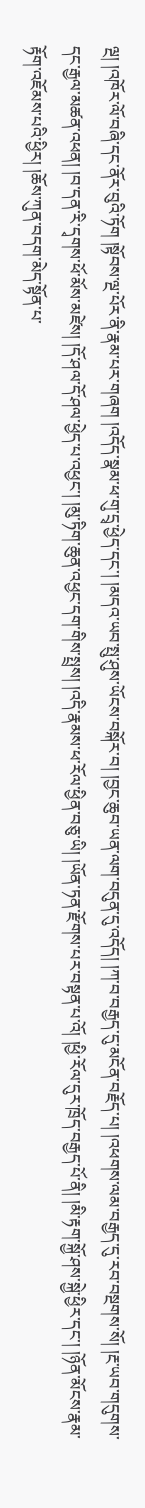ལྔ། །འཁོར་ལོ་བཞི་དང་ནོར་བུའི་ཏོག །སྟོབས་ལྔ་པོར་ནི་རྣམ་པར་གཞག །འདོད་སྣམ་ཕ་གུ་དྲྭ་ཕྱེད་དང་། །མདའ་ཡབ་སྤུ་ཤུས་ཡོངས་བསྐོར་བ། །བྱང་ཆུབ་ཡན་ལག་བདུན་དུ་འདོད། །ཀ་བ་བརྒྱད་དུ་མངོན་བརྗོད་པ། །འཕགས་ལམ་བརྒྱད་དུ་རབ་བསྔགས་སོ། །རྔ་ཡབ་གདུགས་དང་རྒྱལ་མཚན་འཕན། །བ་དན་རི་དྭགས་ཕོ་མོས་མཛེས། །དོ་ཤལ་དོ་ཤལ་ཕྱེད་པ་འཕྱང་། །མུ་ཏིག་ཆུན་འཕྱང་དག་གིས་སྤྲས། །འདི་རྣམས་ཕ་རོལ་ཕྱིན་བཅུ་ཡི། །ཡོན་ཏན་རྫོགས་པར་བསྟན་པ་འོ། །ཕྱི་རོལ་དུར་ཁྲོད་བརྒྱད་པོ་ནི། །མི་རྟག་སྐྱོ་ཤས་སྐྱེ་ཕྱིར་དང་། །ཉོན་མོངས་རྣམ་རྟོག་འཇོམས་པའི་ཕྱིར། །ཆོས་ཀུན་བདག་མེད་སྟོན་པ་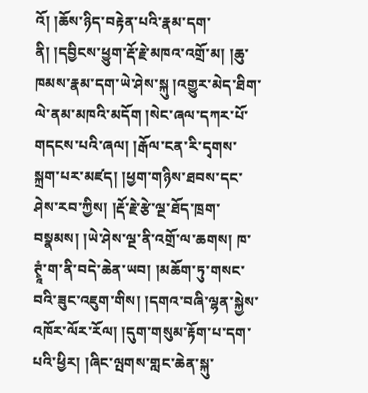འོ། །ཆོས་ཉིད་བརྟེན་པའི་རྣམ་དག་ནི། །དབྱིངས་ཕྱུག་རྡོ་རྗེ་མཁའ་འགྲོ་མ། །ཆུ་ཁམས་རྣམ་དག་ཡེ་ཤེས་སྐུ །འགྱུར་མེད་ཐིག་ལེ་ནམ་མཁའི་མདོག །སེང་ཞལ་དཀར་པོ་གདངས་པའི་ཞལ། །རྒོལ་ངན་རི་དྭགས་སྐྲག་པར་མཛད། །ཕྱག་གཉིས་ཐབས་དང་ཤེས་རབ་ཀྱིས། །རྡོ་རྗེ་རྩེ་ལྔ་ཐོད་ཁྲག་བསྣམས། །ཡེ་ཤེས་ལྔ་ནི་འགྲོ་ལ་ཆགས། ཁ་ཊྭཱཾ་ག་ནི་བདེ་ཆེན་ཡབ། །མཆོག་ཏུ་གསང་བའི་ཟུང་འཇུག་གིས། །དགའ་བཞི་ལྷན་སྐྱེས་འཁོར་ལོར་རོལ། །དུག་གསུམ་རྟོག་པ་དག་པའི་ཕྱིར། །ཞིང་ལྤགས་གླང་ཆེན་སྐུ་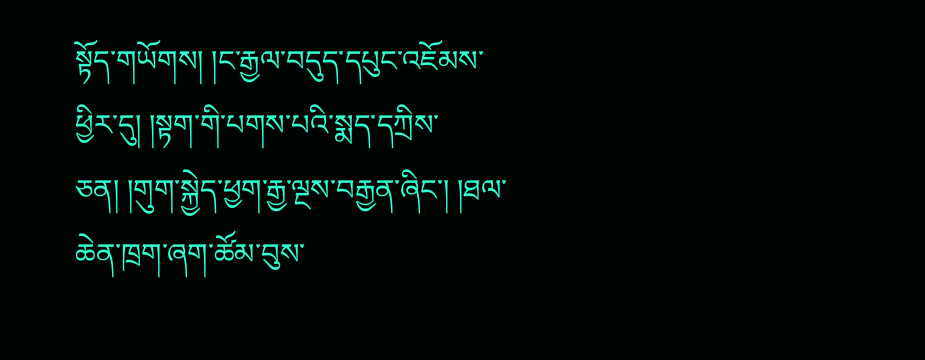སྟོད་གཡོགས། །ང་རྒྱལ་བདུད་དཔུང་འཇོམས་ཕྱིར་དུ། །སྟག་གི་པགས་པའི་སྨད་དཀྲིས་ཅན། །གུག་སྐྱེད་ཕྱག་རྒྱ་ལྔས་བརྒྱན་ཞིང་། །ཐལ་ཆེན་ཁྲག་ཞག་ཚོམ་བུས་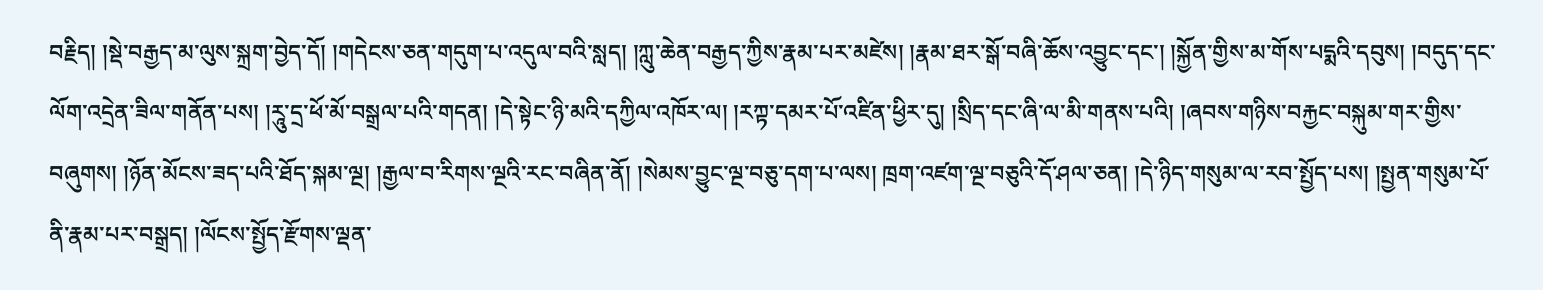བརྗིད། །སྡེ་བརྒྱད་མ་ལུས་སྐྲག་བྱེད་དོ། །གདེངས་ཅན་གདུག་པ་འདུལ་བའི་སླད། །ཀླུ་ཆེན་བརྒྱད་ཀྱིས་རྣམ་པར་མཛེས། །རྣམ་ཐར་སྒོ་བཞི་ཆོས་འབྱུང་དང་། །སྐྱོན་གྱིས་མ་གོས་པདྨའི་དབུས། །བདུད་དང་ལོག་འདྲེན་ཟིལ་གནོན་པས། །རཱུ་དྲ་ཕོ་མོ་བསྒྲལ་པའི་གདན། །དེ་སྟེང་ཉི་མའི་དཀྱིལ་འཁོར་ལ། །རཀྟ་དམར་པོ་འཛིན་ཕྱིར་དུ། །སྲིད་དང་ཞི་ལ་མི་གནས་པའི། །ཞབས་གཉིས་བརྐྱང་བསྐུམ་གར་གྱིས་བཞུགས། །ཉོན་མོངས་ཟད་པའི་ཐོད་སྐམ་ལྔ། །རྒྱལ་བ་རིགས་ལྔའི་རང་བཞིན་ནོ། །སེམས་བྱུང་ལྔ་བཅུ་དག་པ་ལས། ཁྲག་འཛག་ལྔ་བཅུའི་དོ་ཤལ་ཅན། །དེ་ཉིད་གསུམ་ལ་རབ་སྤྱོད་པས། །སྤྱན་གསུམ་པོ་ནི་རྣམ་པར་བསྒྲད། །ལོངས་སྤྱོད་རྫོགས་ལྡན་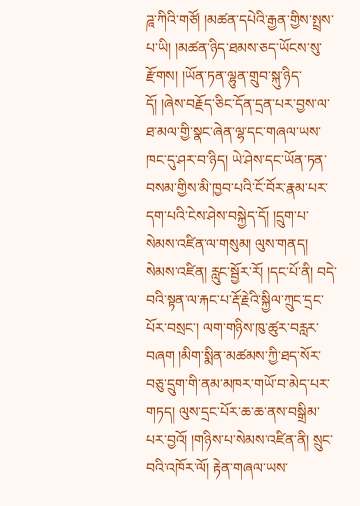ཌཱ་ཀིའི་གཙོ། །མཚན་དཔེའི་རྒྱན་གྱིས་སྤྲས་པ་ཡི། །མཚན་ཉིད་ཐམས་ཅད་ཡོངས་སུ་རྫོགས། །ཡོན་ཏན་ལྷུན་གྲུབ་སྐུ་ཉིད་དོ། །ཞེས་བརྗོད་ཅིང་དོན་དྲན་པར་བྱས་ལ་ཐ་མལ་གྱི་སྣང་ཞེན་ལྷ་དང་གཞལ་ཡས་ཁང་དུ་ཤར་བ་ཉིད། ཡེ་ཤེས་དང་ཡོན་ཏན་བསམ་གྱིས་མི་ཁྱབ་པའི་ངོ་བོར་རྣམ་པར་དག་པའི་ངེས་ཤེས་བསྐྱེད་དོ། །དྲུག་པ་སེམས་འཛིན་ལ་གསུམ། ལུས་གནད། སེམས་འཛིན། རླུང་སྦྱོར་རོ། །དང་པོ་ནི། བདེ་བའི་སྟན་ལ་རྐང་པ་རྡོ་རྗེའི་སྐྱིལ་ཀྲུང་དྲང་པོར་བསྲང་། ལག་གཉིས་ཁུ་ཚུར་བརླར་བཞག །མིག་སྨིན་མཚམས་ཀྱི་ཐད་སོར་བཅུ་དྲུག་གི་ནམ་མཁར་གཡོ་བ་མེད་པར་གཏད། ལུས་དྲང་པོར་ཆ་ཆ་ནས་བསྒྲིམ་པར་བྱའོ། །གཉིས་པ་སེམས་འཛིན་ནི། སྲུང་བའི་འཁོར་ལོ། རྟེན་གཞལ་ཡས་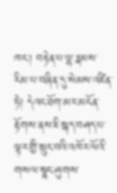ཁང་། བརྟེན་པ་ལྷ་རྣམས་རིམ་པ་བཞིན་དུ་སེམས་འཛིན་ཏེ། དེའང་ཐོག་མར་མངོན་རྟོགས་ནས་ཇི་སྐད་བཤད་པ་ལྟར་གྱི་སྲུང་བའི་འཁོར་ལོའི་གསལ་སྣང་ཤུགས་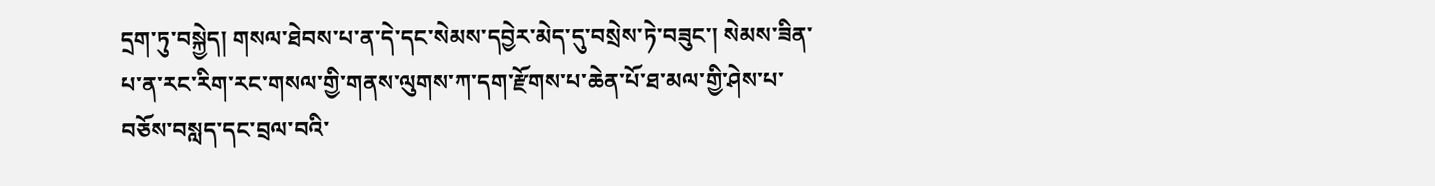དྲག་ཏུ་བསྐྱེད། གསལ་ཐེབས་པ་ན་དེ་དང་སེམས་དབྱེར་མེད་དུ་བསྲེས་ཏེ་བཟུང་། སེམས་ཟིན་པ་ན་རང་རིག་རང་གསལ་གྱི་གནས་ལུགས་ཀ་དག་རྫོགས་པ་ཆེན་པོ་ཐ་མལ་གྱི་ཤེས་པ་བཅོས་བསླད་དང་བྲལ་བའི་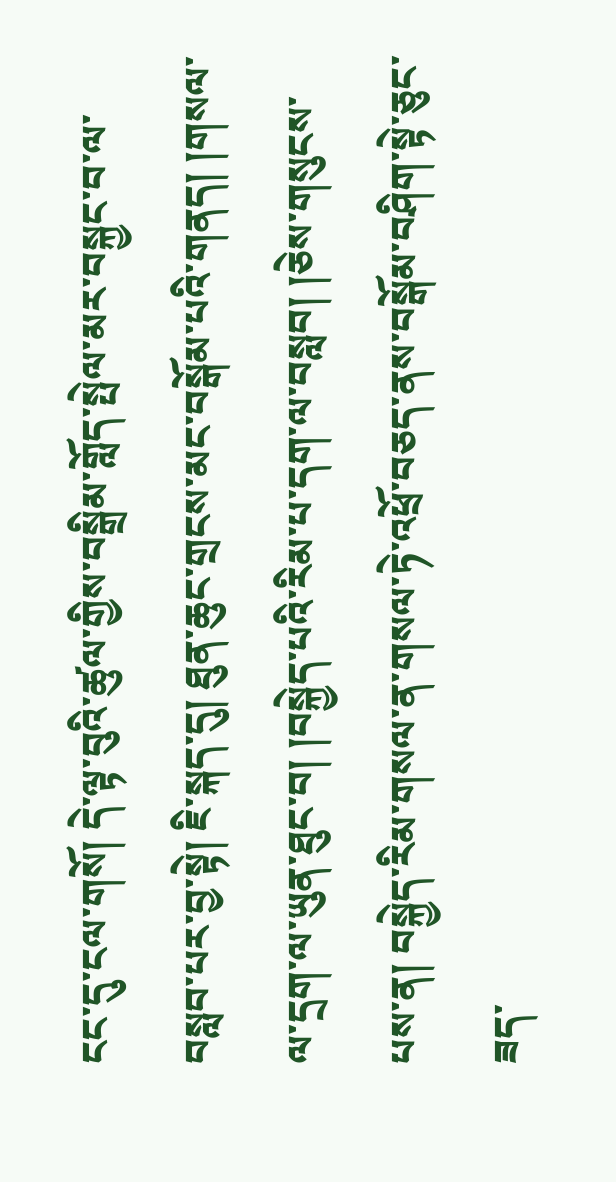ངང་དུ་ངལ་གསོ། དེ་ལྟ་བུའི་ཚུལ་གྱིས་བསྒྲིམ་གློད་སྤེལ་མར་བསྐྱང་བ་ལ་བསླབ་པར་བྱ་སྟེ། ཇི་སྐད་དུ། ཐུན་ཆུང་གྲངས་མང་བསྒོམ་པའི་གནད། །གསལ་ལ་དྲག་ལ་ཡུན་ཐུང་བ། །བསྐྱེད་པའི་རིམ་པ་དག་ལ་བསླབ། །ཅེས་གསུངས་པས་ན། བསྐྱེད་རིམ་གསལ་ན་གསལ་ཏེ་འཕྲོ་བཅད་ནས་བསྒོམ་བཤིག་སྟེ་ཅུང་ཟད་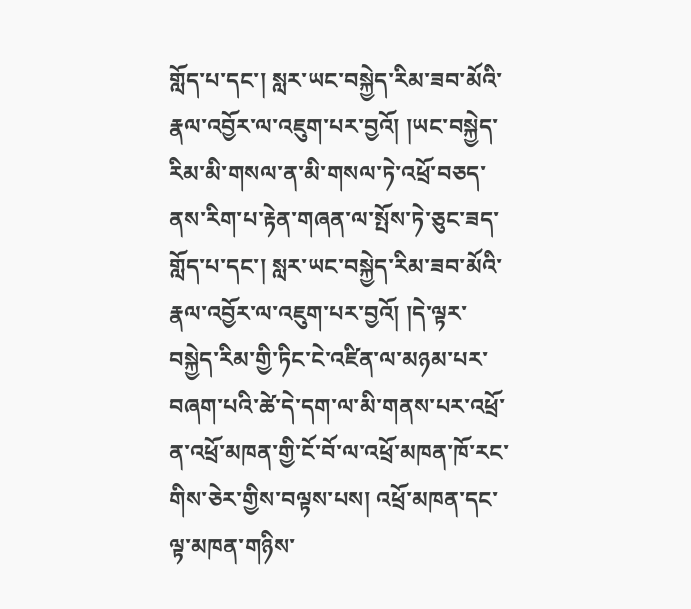གློད་པ་དང་། སླར་ཡང་བསྐྱེད་རིམ་ཟབ་མོའི་རྣལ་འབྱོར་ལ་འཇུག་པར་བྱའོ། །ཡང་བསྐྱེད་རིམ་མི་གསལ་ན་མི་གསལ་ཏེ་འཕྲོ་བཅད་ནས་རིག་པ་རྟེན་གཞན་ལ་སྤོས་ཏེ་ཅུང་ཟད་གློད་པ་དང་། སླར་ཡང་བསྐྱེད་རིམ་ཟབ་མོའི་རྣལ་འབྱོར་ལ་འཇུག་པར་བྱའོ། །དེ་ལྟར་བསྐྱེད་རིམ་གྱི་ཏིང་ངེ་འཛིན་ལ་མཉམ་པར་བཞག་པའི་ཚེ་དེ་དག་ལ་མི་གནས་པར་འཕྲོ་ན་འཕྲོ་མཁན་གྱི་ངོ་བོ་ལ་འཕྲོ་མཁན་ཁོ་རང་གིས་ཅེར་གྱིས་བལྟས་པས། འཕྲོ་མཁན་དང་ལྟ་མཁན་གཉིས་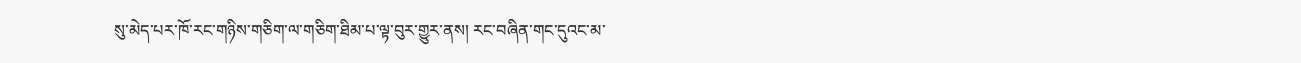སུ་མེད་པར་ཁོ་རང་གཉིས་གཅིག་ལ་གཅིག་ཐིམ་པ་ལྟ་བུར་གྱུར་ནས། རང་བཞིན་གང་དུའང་མ་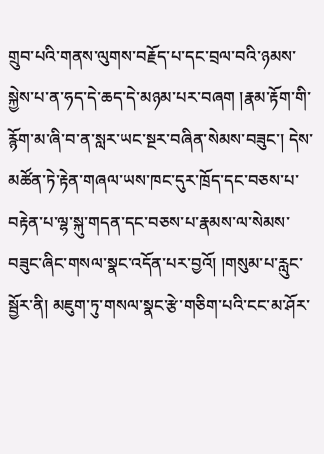གྲུབ་པའི་གནས་ལུགས་བརྗོད་པ་དང་བྲལ་བའི་ཉམས་སྐྱེས་པ་ན་ཧད་དེ་ཆད་དེ་མཉམ་པར་བཞག །རྣམ་རྟོག་གི་རྙོག་མ་ཞི་བ་ན་སླར་ཡང་སྔར་བཞིན་སེམས་བཟུང་། དེས་མཚོན་ཏེ་རྟེན་གཞལ་ཡས་ཁང་དུར་ཁྲོད་དང་བཅས་པ་བརྟེན་པ་ལྷ་སྐུ་གདན་དང་བཅས་པ་རྣམས་ལ་སེམས་བཟུང་ཞིང་གསལ་སྣང་འདོན་པར་བྱའོ། །གསུམ་པ་རླུང་སྦྱོར་ནི། མཇུག་ཏུ་གསལ་སྣང་རྩེ་གཅིག་པའི་ངང་མ་ཤོར་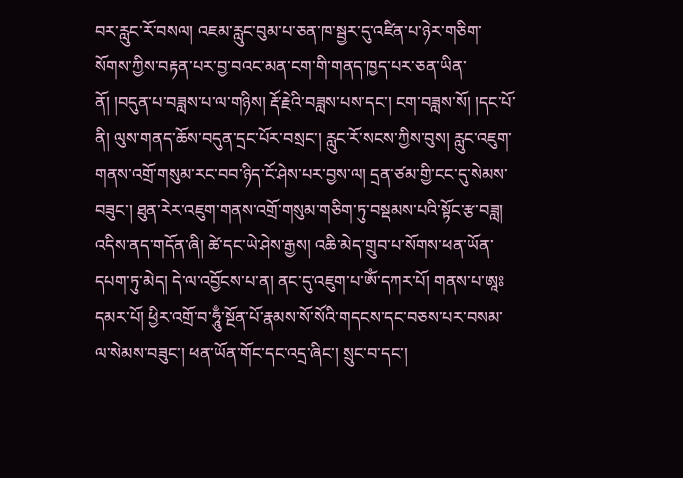བར་རླུང་རོ་བསལ། འཇམ་རླུང་བུམ་པ་ཅན་ཁ་སྦྱར་དུ་འཛིན་པ་ཉེར་གཅིག་སོགས་ཀྱིས་བརྟན་པར་བྱ་བའང་མན་ངག་གི་གནད་ཁྱད་པར་ཅན་ཡིན་ནོ། །བདུན་པ་བཟླས་པ་ལ་གཉིས། རྡོ་རྗེའི་བཟླས་པས་དང་། ངག་བཟླས་སོ། །དང་པོ་ནི། ལུས་གནད་ཆོས་བདུན་དྲང་པོར་བསྲང་། རླུང་རོ་སངས་ཀྱིས་བུས། རླུང་འཇུག་གནས་འགྲོ་གསུམ་རང་བབ་ཉིད་ངོ་ཤེས་པར་བྱས་ལ། དྲན་ཙམ་གྱི་ངང་དུ་སེམས་བཟུང་། ཐུན་རེར་འཇུག་གནས་འགྲོ་གསུམ་གཅིག་ཏུ་བསྡམས་པའི་སྟོང་རྩ་བཟླ། འདིས་ནད་གདོན་ཞི། ཚེ་དང་ཡེ་ཤེས་རྒྱས། འཆི་མེད་གྲུབ་པ་སོགས་ཕན་ཡོན་དཔག་ཏུ་མེད། དེ་ལ་འབྱོངས་པ་ན། ནང་དུ་འཇུག་པ་ཨོཾ་དཀར་པོ། གནས་པ་ཨཱཿདམར་པོ། ཕྱིར་འགྲོ་བ་ཧཱུྃ་སྔོན་པོ་རྣམས་སོ་སོའི་གདངས་དང་བཅས་པར་བསམ་ལ་སེམས་བཟུང་། ཕན་ཡོན་གོང་དང་འདྲ་ཞིང་། སྲུང་བ་དང་།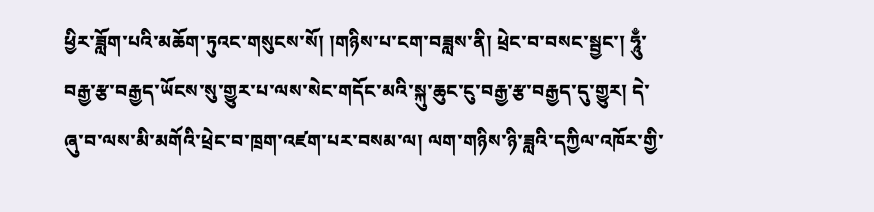ཕྱིར་ཟློག་པའི་མཆོག་ཏུའང་གསུངས་སོ། །གཉིས་པ་ངག་བཟླས་ནི། ཕྲེང་བ་བསང་སྦྱང་། ཧཱུྃ་བརྒྱ་རྩ་བརྒྱད་ཡོངས་སུ་གྱུར་པ་ལས་སེང་གདོང་མའི་སྐུ་ཆུང་ངུ་བརྒྱ་རྩ་བརྒྱད་དུ་གྱུར། དེ་ཞུ་བ་ལས་མི་མགོའི་ཕྲེང་བ་ཁྲག་འཛག་པར་བསམ་ལ། ལག་གཉིས་ཉི་ཟླའི་དཀྱིལ་འཁོར་གྱི་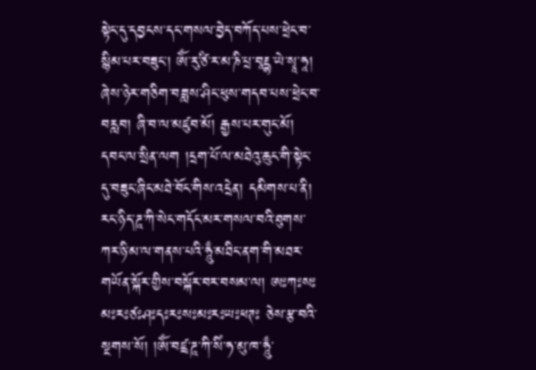སྟེང་དུ་དབྱངས་དང་གསལ་བྱེད་བཀོད་པས་ཕྲེང་བ་སྙིམ་པར་བཟུང་། ཨོཾ་རུ་ཙི་ར་མ་ཎི་པྲ་བཱརྡྷ་ཡེ་སྭཱ་ཧཱ། ཞེས་ཉེར་གཅིག་བཟླས་ཤིང་ཕུས་གདབ་པས་ཕྲེང་བ་བརླབ། ཞི་བ་ལ་མཛུབ་མོ། རྒྱས་པར་གུང་མོ། དབང་ལ་སྲིན་ལག །དྲག་པོ་ལ་མཐེའུ་ཆུང་གི་སྟེང་དུ་བཟུང་ཞིང་མཐེ་བོང་གིས་འདྲེན། དམིགས་པ་ནི། རང་ཉིད་ཌཱ་ཀི་སེང་གདོང་མར་གསལ་བའི་ཐུགས་ཀར་ཉི་མ་ལ་གནས་པའི་ཧཱུྃ་མཐིང་ནག་གི་མཐར་གཡོན་སྐོར་གྱིས་བསྐོར་བར་བསམ་ལ། ཨཿཀཿསཿམཿརཿཙཿཤཿདཿརཿསཿམཿརཿཡཿཕཊཿ ཅེས་རྩ་བའི་སྔགས་སོ། །ཨོཾ་བཛྲ་ཌཱ་ཀི་སིཾ་ཧ་མུ་ཁ་ཧཱུྃ་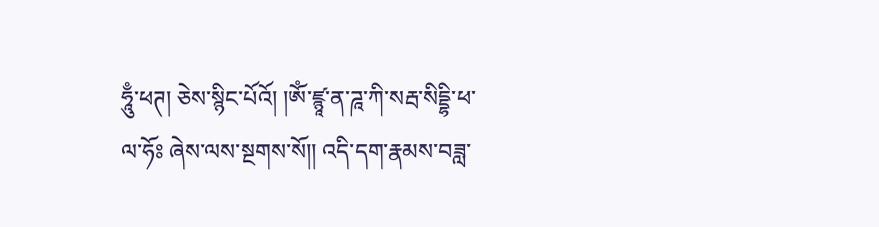ཧཱུྃ་ཕཊ། ཅེས་སྙིང་པོའོ། །ཨོཾ་ཛྙཱ་ན་ཌཱ་ཀི་སརྦ་སིདྡྷི་ཕ་ལ་ཧོཿ ཞེས་ལས་སྔགས་སོ།། འདི་དག་རྣམས་བཟླ་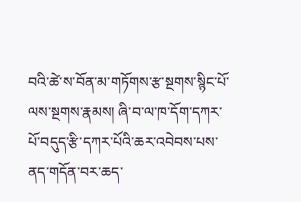བའི་ཚེ་ས་བོན་མ་གཏོགས་རྩ་སྔགས་སྙིང་པོ་ལས་སྔགས་རྣམས། ཞི་བ་ལ་ཁ་དོག་དཀར་པོ་བདུད་རྩི་དཀར་པོའི་ཆར་འབེབས་པས་ནད་གདོན་བར་ཆད་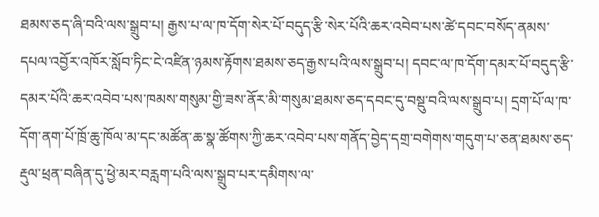ཐམས་ཅད་ཞི་བའི་ལས་སྒྲུབ་པ། རྒྱས་པ་ལ་ཁ་དོག་སེར་པོ་བདུད་རྩི་སེར་པོའི་ཆར་འབེབ་པས་ཚེ་དབང་བསོད་ནམས་དཔལ་འབྱོར་འཁོར་སློབ་ཏིང་ངེ་འཛིན་ཉམས་རྟོགས་ཐམས་ཅད་རྒྱས་པའི་ལས་སྒྲུབ་པ། དབང་ལ་ཁ་དོག་དམར་པོ་བདུད་རྩི་དམར་པོའི་ཆར་འབེབ་པས་ཁམས་གསུམ་གྱི་ཟས་ནོར་མི་གསུམ་ཐམས་ཅད་དབང་དུ་བསྡུ་བའི་ལས་སྒྲུབ་པ། དྲག་པོ་ལ་ཁ་དོག་ནག་པོ་ཁྲོ་ཆུ་ཁོལ་མ་དང་མཚོན་ཆ་སྣ་ཚོགས་ཀྱི་ཆར་འབེབ་པས་གནོད་བྱེད་དགྲ་བགེགས་གདུག་པ་ཅན་ཐམས་ཅད་རྡུལ་ཕྲན་བཞིན་དུ་ཕྱེ་མར་བརླག་པའི་ལས་སྒྲུབ་པར་དམིགས་ལ་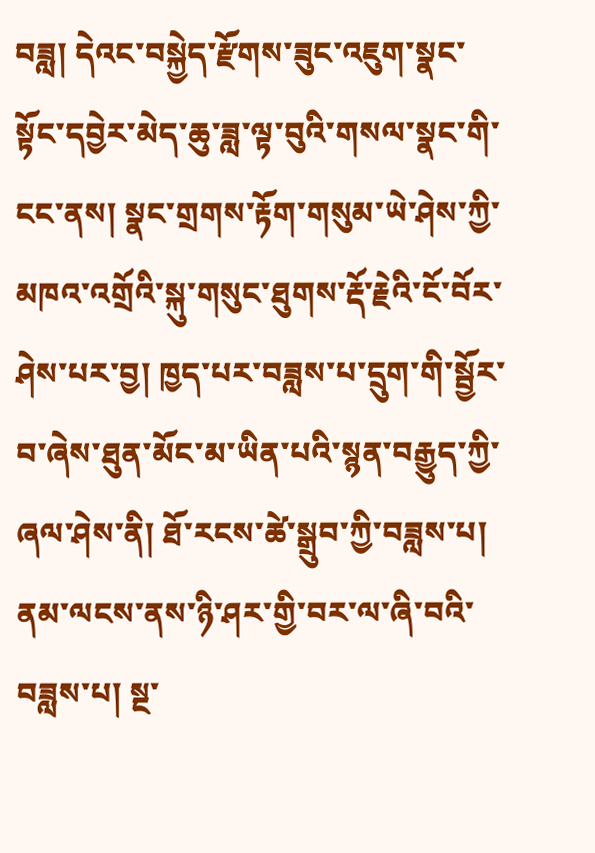བཟླ། དེའང་བསྐྱེད་རྫོགས་ཟུང་འཇུག་སྣང་སྟོང་དབྱེར་མེད་ཆུ་ཟླ་ལྟ་བུའི་གསལ་སྣང་གི་ངང་ནས། སྣང་གྲགས་རྟོག་གསུམ་ཡེ་ཤེས་ཀྱི་མཁའ་འགྲོའི་སྐུ་གསུང་ཐུགས་རྡོ་རྗེའི་ངོ་བོར་ཤེས་པར་བྱ། ཁྱད་པར་བཟླས་པ་དྲུག་གི་སྦྱོར་བ་ཞེས་ཐུན་མོང་མ་ཡིན་པའི་སྙན་བརྒྱུད་ཀྱི་ཞལ་ཤེས་ནི། ཐོ་རངས་ཚེ་སྒྲུབ་ཀྱི་བཟླས་པ། ནམ་ལངས་ནས་ཉི་ཤར་གྱི་བར་ལ་ཞི་བའི་བཟླས་པ། སྔ་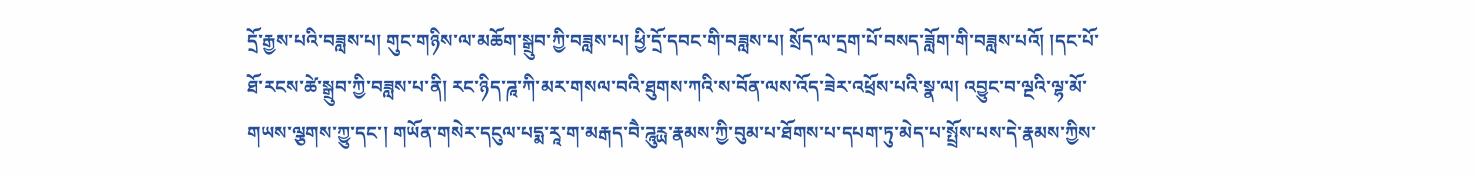དྲོ་རྒྱས་པའི་བཟླས་པ། གུང་གཉིས་ལ་མཆོག་སྒྲུབ་ཀྱི་བཟླས་པ། ཕྱི་དྲོ་དབང་གི་བཟླས་པ། སྲོད་ལ་དྲག་པོ་བསད་ཟློག་གི་བཟླས་པའོ། །དང་པོ་ཐོ་རངས་ཚེ་སྒྲུབ་ཀྱི་བཟླས་པ་ནི། རང་ཉིད་ཌཱ་ཀི་མར་གསལ་བའི་ཐུགས་ཀའི་ས་བོན་ལས་འོད་ཟེར་འཕྲོས་པའི་སྣ་ལ། འབྱུང་བ་ལྔའི་ལྷ་མོ་གཡས་ལྕགས་ཀྱུ་དང་། གཡོན་གསེར་དངུལ་པདྨ་རཱ་ག་མརྒད་བཻ་ཌཱུརྻ་རྣམས་ཀྱི་བུམ་པ་ཐོགས་པ་དཔག་ཏུ་མེད་པ་སྤྲོས་པས་དེ་རྣམས་ཀྱིས་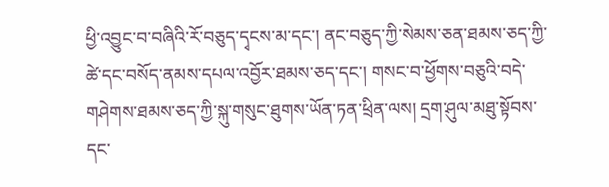ཕྱི་འབྱུང་བ་བཞིའི་རོ་བཅུད་དྭངས་མ་དང་། ནང་བཅུད་ཀྱི་སེམས་ཅན་ཐམས་ཅད་ཀྱི་ཚེ་དང་བསོད་ནམས་དཔལ་འབྱོར་ཐམས་ཅད་དང་། གསང་བ་ཕྱོགས་བཅུའི་བདེ་གཤེགས་ཐམས་ཅད་ཀྱི་སྐུ་གསུང་ཐུགས་ཡོན་ཏན་ཕྲིན་ལས། དྲག་ཤུལ་མཐུ་སྟོབས་དང་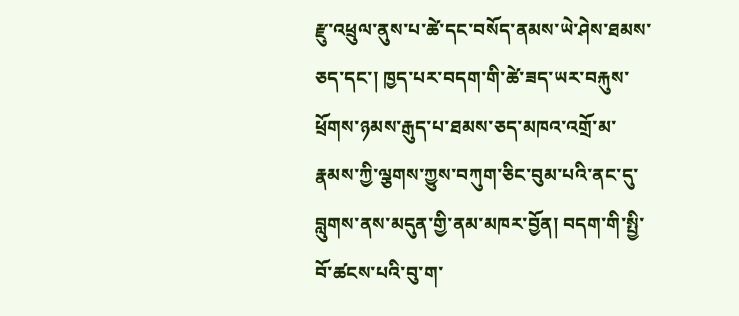རྫུ་འཕྲུལ་ནུས་པ་ཚེ་དང་བསོད་ནམས་ཡེ་ཤེས་ཐམས་ཅད་དང་། ཁྱད་པར་བདག་གི་ཚེ་ཟད་ཡར་བརྐུས་ཕྲོགས་ཉམས་རྒུད་པ་ཐམས་ཅད་མཁའ་འགྲོ་མ་རྣམས་ཀྱི་ལྕགས་ཀྱུས་བཀུག་ཅིང་བུམ་པའི་ནང་དུ་བླུགས་ནས་མདུན་གྱི་ནམ་མཁར་བྱོན། བདག་གི་སྤྱི་བོ་ཚངས་པའི་བུ་ག་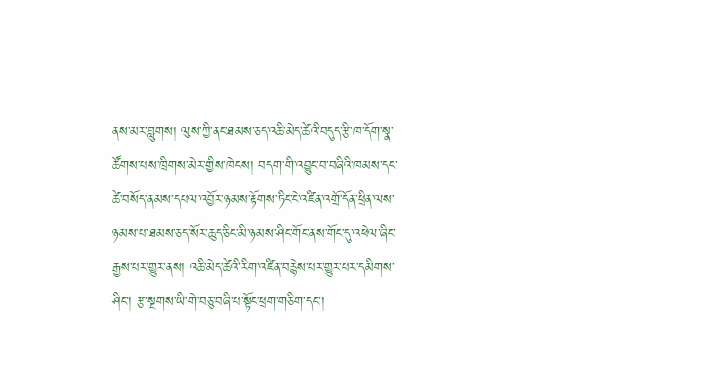ནས་མར་བླུགས། ལུས་ཀྱི་ནང་ཐམས་ཅད་འཆི་མེད་ཚེའི་བདུད་རྩི་ཁ་དོག་སྣ་ཚོགས་པས་ཁྲིགས་མེར་གྱིས་ཁེངས། བདག་གི་འབྱུང་བ་བཞིའི་ཁམས་དང་ཚེ་བསོད་ནམས་དཔལ་འབྱོར་ཉམས་རྟོགས་ཏིང་ངེ་འཛིན་འགྲོ་དོན་ཕྲིན་ལས་ཉམས་པ་ཐམས་ཅད་སོར་ཆུད་ཅིང་མི་ཉམས་ཤིང་གོང་ནས་གོང་དུ་འཕེལ་ཞིང་རྒྱས་པར་གྱུར་ནས། འཆི་མེད་ཚེའི་རིག་འཛིན་བརྙེས་པར་གྱུར་པར་དམིགས་ཤིང་། རྩ་སྔགས་ཡི་གེ་བཅུ་བཞི་པ་སྟོང་ཕྲག་གཅིག་དང་།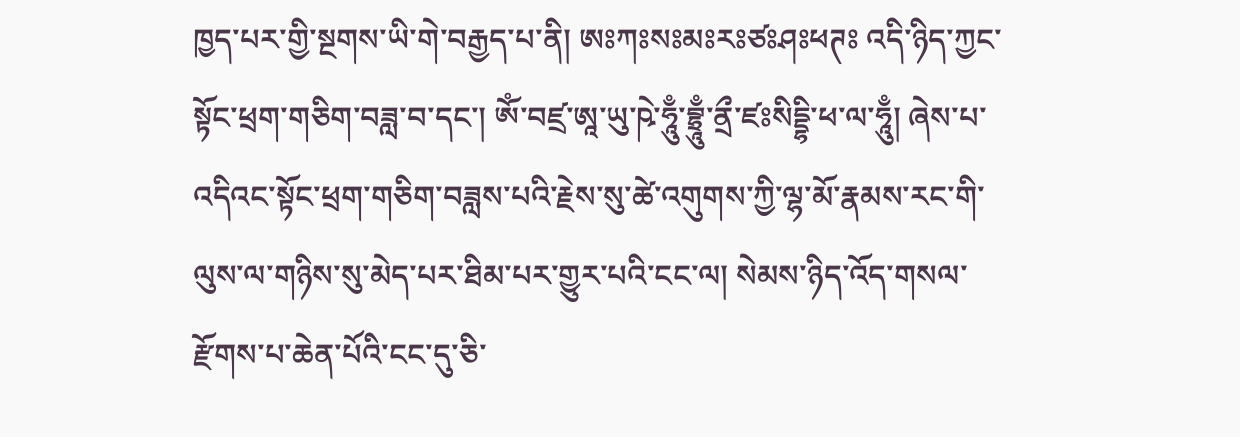ཁྱད་པར་གྱི་སྔགས་ཡི་གེ་བརྒྱད་པ་ནི། ཨཿཀཿསཿམཿརཿཙཿཤཿཕཊཿ འདི་ཉིད་ཀྱང་སྟོང་ཕྲག་གཅིག་བཟླ་བ་དང་། ཨོཾ་བཛྲ་ཨཱ་ཡུ་ཥེ་ཧཱུྃ་བྷྲཱུྃ་ནྲྀ་ཛཿསིདྡྷི་ཕ་ལ་ཧཱུྃ། ཞེས་པ་འདིའང་སྟོང་ཕྲག་གཅིག་བཟླས་པའི་རྗེས་སུ་ཚེ་འགུགས་ཀྱི་ལྷ་མོ་རྣམས་རང་གི་ལུས་ལ་གཉིས་སུ་མེད་པར་ཐིམ་པར་གྱུར་པའི་ངང་ལ། སེམས་ཉིད་འོད་གསལ་རྫོགས་པ་ཆེན་པོའི་ངང་དུ་ཅི་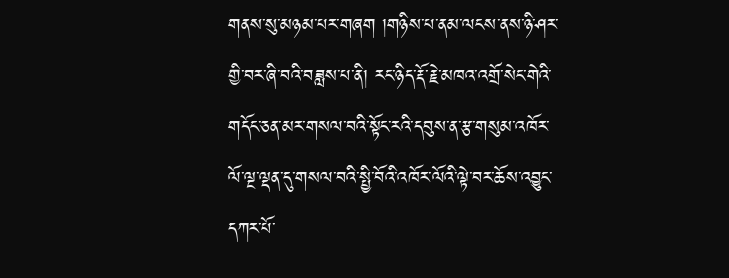གནས་སུ་མཉམ་པར་གཞག །གཉིས་པ་ནམ་ལངས་ནས་ཉི་ཤར་གྱི་བར་ཞི་བའི་བཟླས་པ་ནི། རང་ཉིད་རྡོ་རྗེ་མཁའ་འགྲོ་སེང་གེའི་གདོང་ཅན་མར་གསལ་བའི་སྟོང་རའི་དབུས་ན་རྩ་གསུམ་འཁོར་ལོ་ལྔ་ལྡན་དུ་གསལ་བའི་སྤྱི་བོའི་འཁོར་ལོའི་ལྟེ་བར་ཆོས་འབྱུང་དཀར་པོ་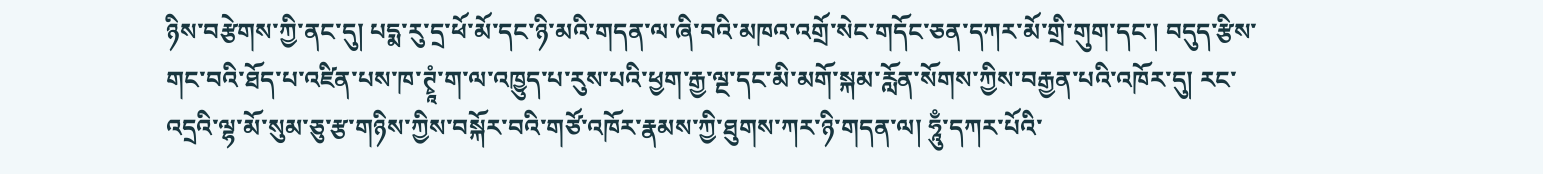ཉིས་བརྩེགས་ཀྱི་ནང་དུ། པདྨ་རུ་དྲ་ཕོ་མོ་དང་ཉི་མའི་གདན་ལ་ཞི་བའི་མཁའ་འགྲོ་སེང་གདོང་ཅན་དཀར་མོ་གྲི་གུག་དང་། བདུད་རྩིས་གང་བའི་ཐོད་པ་འཛིན་པས་ཁ་ཊྭཱཾ་ག་ལ་འཁྱུད་པ་རུས་པའི་ཕྱག་རྒྱ་ལྔ་དང་མི་མགོ་སྐམ་རློན་སོགས་ཀྱིས་བརྒྱན་པའི་འཁོར་དུ། རང་འདྲའི་ལྷ་མོ་སུམ་ཅུ་རྩ་གཉིས་ཀྱིས་བསྐོར་བའི་གཙོ་འཁོར་རྣམས་ཀྱི་ཐུགས་ཀར་ཉི་གདན་ལ། ཧཱུྃ་དཀར་པོའི་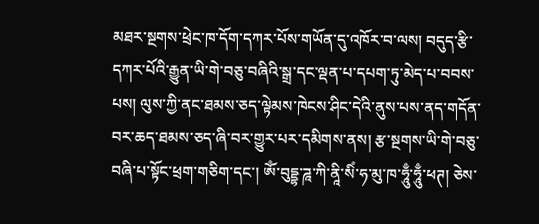མཐར་སྔགས་ཕྲེང་ཁ་དོག་དཀར་པོས་གཡོན་དུ་འཁོར་བ་ལས། བདུད་རྩི་དཀར་པོའི་རྒྱུན་ཡི་གེ་བཅུ་བཞིའི་སྒྲ་དང་ལྡན་པ་དཔག་ཏུ་མེད་པ་བབས་པས། ལུས་ཀྱི་ནང་ཐམས་ཅད་ལྟེམས་ཁེངས་ཤིང་དེའི་ནུས་པས་ནད་གདོན་བར་ཆད་ཐམས་ཅད་ཞི་བར་གྱུར་པར་དམིགས་ནས། རྩ་སྔགས་ཡི་གེ་བཅུ་བཞི་པ་སྟོང་ཕྲག་གཅིག་དང་། ཨོཾ་བུདྡྷ་ཌཱ་ཀི་ནཱི་སིཾ་ཧ་མུ་ཁ་ཧཱུྃ་ཧཱུྃ་ཕཊ། ཅེས་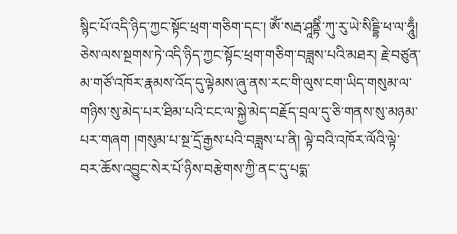སྙིང་པོ་འདི་ཉིད་ཀྱང་སྟོང་ཕྲག་གཅིག་དང་། ཨོཾ་སརྦ་ཤཱནྟིཾ་ཀུ་རུ་ཡེ་སིདྡྷི་ཕ་ལ་ཧཱུྃ། ཅེས་ལས་སྔགས་ཏེ་འདི་ཉིད་ཀྱང་སྟོང་ཕྲག་གཅིག་བཟླས་པའི་མཐར། རྗེ་བཙུན་མ་གཙོ་འཁོར་རྣམས་འོད་དུ་ལྟེམས་ཞུ་ནས་རང་གི་ལུས་ངག་ཡིད་གསུམ་ལ་གཉིས་སུ་མེད་པར་ཐིམ་པའི་ངང་ལ་སྐྱེ་མེད་བརྗོད་བྲལ་དུ་ཅི་གནས་སུ་མཉམ་པར་གཞག །གསུམ་པ་སྔ་དྲོ་རྒྱས་པའི་བཟླས་པ་ནི། ལྟེ་བའི་འཁོར་ལོའི་ལྟེ་བར་ཆོས་འབྱུང་སེར་པོ་ཉིས་བརྩེགས་ཀྱི་ནང་དུ་པདྨ་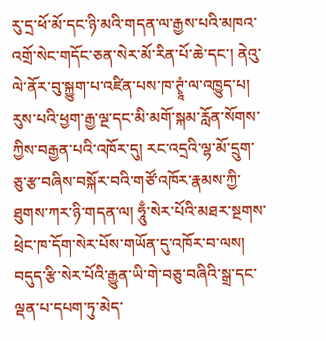རུ་དྲ་ཕོ་མོ་དང་ཉི་མའི་གདན་ལ་རྒྱས་པའི་མཁའ་འགྲོ་སེང་གདོང་ཅན་སེར་མོ་རིན་པོ་ཆེ་དང་། ནེའུ་ལེ་ནོར་བུ་སྐྱུག་པ་འཛིན་པས་ཁ་ཊྭཱཾ་ལ་འཁྱུད་པ། རུས་པའི་ཕྱག་རྒྱ་ལྔ་དང་མི་མགོ་སྐམ་རློན་སོགས་ཀྱིས་བརྒྱན་པའི་འཁོར་དུ། རང་འདྲའི་ལྷ་མོ་དྲུག་ཅུ་རྩ་བཞིས་བསྐོར་བའི་གཙོ་འཁོར་རྣམས་ཀྱི་ཐུགས་ཀར་ཉི་གདན་ལ། ཧཱུྃ་སེར་པོའི་མཐར་སྔགས་ཕྲེང་ཁ་དོག་སེར་པོས་གཡོན་དུ་འཁོར་བ་ལས། བདུད་རྩི་སེར་པོའི་རྒྱུན་ཡི་གེ་བཅུ་བཞིའི་སྒྲ་དང་ལྡན་པ་དཔག་ཏུ་མེད་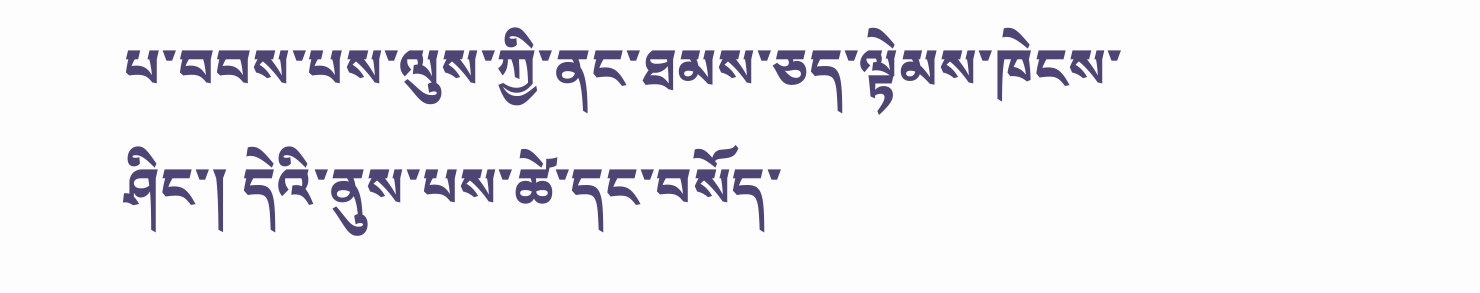པ་བབས་པས་ལུས་ཀྱི་ནང་ཐམས་ཅད་ལྟེམས་ཁེངས་ཤིང་། དེའི་ནུས་པས་ཚེ་དང་བསོད་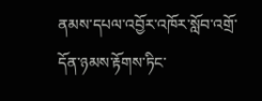ནམས་དཔལ་འབྱོར་འཁོར་སློབ་འགྲོ་དོན་ཉམས་རྟོགས་ཏིང་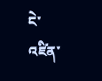ངེ་འཛིན་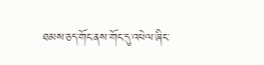ཐམས་ཅད་གོང་ནས་གོང་དུ་འཕེལ་ཞིང་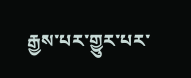རྒྱས་པར་གྱུར་པར་